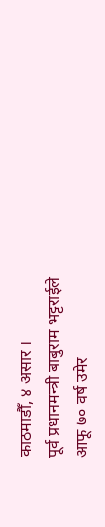काठमाडौँ, ४ असार ।
पूर्व प्रधानमन्त्री बाबुराम भट्टराईले आफू ७० वर्ष उमेर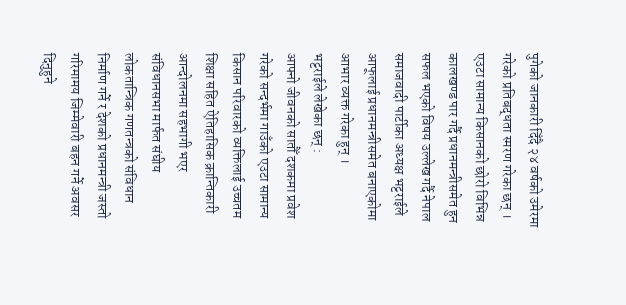पुगेको जानकारी दिँदै २४ वर्षको उमेरमा गरेको प्रतिबद्धता स्मरण गरेका छन् । एउटा सामान्य किसानको छोरो विभिन्न कालखण्ड पार गर्दै प्रधानमन्त्रीसमेत हुन सफल भएको विषय उल्लेख गर्दै नेपाल समाजवादी पार्टीका अध्यक्ष भट्टराईले आफूलाई प्रधानमन्त्रीसमेत बनाएकोमा आभार व्यक्त गरेका हुन् ।
भट्टराईले लेखेका छन् :
आफ्नो जीवनको सातौँ दशकमा प्रवेश गरेको सन्दर्भमा गाउँको एउटा सामान्य किसान परिवारको व्यक्तिलाई उच्चतम शिक्षा सहित ऐतिहासिक क्रान्तिकारी आन्दोलनमा सहभागी भएर संविधानसभा मार्फत संघीय लोकतान्त्रिक गणतन्त्रको संविधान निर्माण गर्ने र देशको प्रधानमन्त्री जस्तो गरिमामय जिम्मेवारी बहन गर्ने अवसर दिनुहुने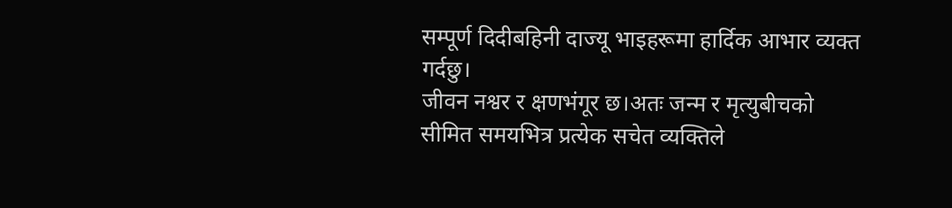सम्पूर्ण दिदीबहिनी दाज्यू भाइहरूमा हार्दिक आभार व्यक्त गर्दछु।
जीवन नश्वर र क्षणभंगूर छ।अतः जन्म र मृत्युबीचको सीमित समयभित्र प्रत्येक सचेत व्यक्तिले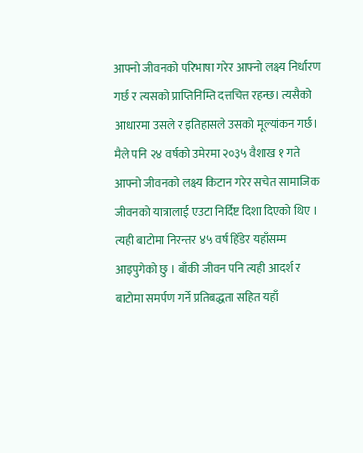आफ्नो जीवनको परिभाषा गरेर आफ्नो लक्ष्य निर्धारण गर्छ र त्यसको प्राप्तिनिम्ति दत्तचित्त रहन्छ। त्यसैको आधारमा उसले र इतिहासले उसको मूल्यांकन गर्छ।
मैले पनि २४ वर्षको उमेरमा २०३५ वैशाख १ गते आफ्नो जीवनको लक्ष्य किटान गरेर सचेत सामाजिक जीवनको यात्रालाई एउटा निर्दिष्ट दिशा दिएको थिए । त्यही बाटोमा निरन्तर ४५ वर्ष हिँडेर यहाँसम्म आइपुगेको छु । बाँकी जीवन पनि त्यही आदर्श र बाटोमा समर्पण गर्ने प्रतिबद्धता सहित यहाँ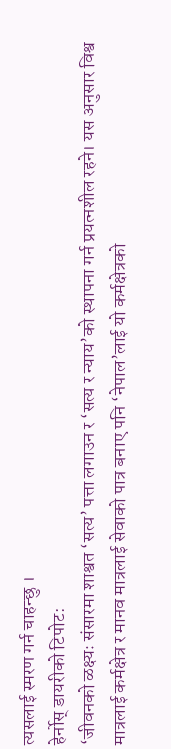त्यसलाई स्मरण गर्न चाहन्छु ।
हेर्नोस् डायरीको टिपोट:
‘जीवनको ळक्ष्यः संसारमा शाश्वत ‘सत्य’ पत्ता लगाउन र ‘सत्य र न्याय’को स्थापना गर्न प्रयत्नशील रहने। यस अनुसार विश्व मात्रलाई कर्मक्षेत्र र मानव मात्रलाई सेवाको पात्र बनाए पनि ‘नेपाल’लाई यो कर्मक्षेत्रको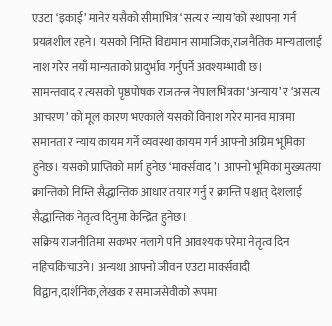एउटा ‘इकाई’ मानेर यसैको सीमाभित्र ‘सत्य र न्याय’को स्थापना गर्न प्रयत्नशील रहने। यसको निम्ति विद्यमान सामाजिक,राजनैतिक मान्यतालाई नाश गरेर नयाँ मान्यताको प्रादुर्भाव गर्नुपर्ने अवश्यम्भावी छ।
सामन्तवाद र त्यसको पृष्ठपोषक राजतन्त्र नेपालभित्रका ‘अन्याय’ र ‘असत्य आचरण’ को मूल कारण भएकाले यसको विनाश गरेर मानव मात्रमा समानता र न्याय कायम गर्ने व्यवस्था कायम गर्न आफ्नो अग्रिम भूमिका हुनेछ। यसको प्राप्तिको मार्ग हुनेछ ‘मार्क्सवाद’। आफ्नो भूमिका मुख्यतया क्रान्तिको निम्ति सैद्धान्तिक आधार तयार गर्नु र क्रान्ति पश्चात् देशलाई सैद्धान्तिक नेतृत्व दिनुमा केन्द्रित हुनेछ।
सक्रिय राजनीतिमा सकभर नलागे पनि आवश्यक परेमा नेतृत्व दिन नहिचकिचाउने। अन्यथा आफ्नो जीवन एउटा मार्क्सवादी विद्वान,दार्शनिक,लेखक र समाजसेवीको रूपमा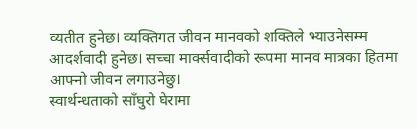व्यतीत हुनेछ। व्यक्तिगत जीवन मानवको शक्तिले भ्याउनेसम्म आदर्शवादी हुनेछ। सच्चा मार्क्सवादीको रूपमा मानव मात्रका हितमा आफ्नो जीवन लगाउनेछु।
स्वार्थन्धताको साँघुरो घेरामा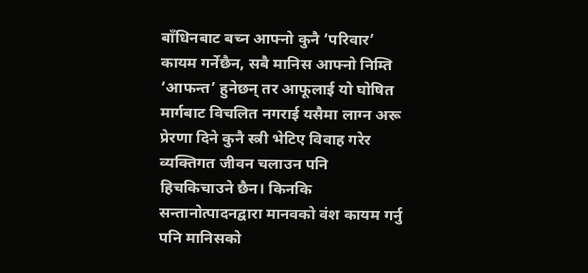बाँधिनबाट बच्न आफ्नो कुनै ‘परिवार’ कायम गर्नेछैन, सबै मानिस आफ्नो निम्ति ‘आफन्त’ हुनेछन् तर आफूलाई यो घोषित मार्गबाट विचलित नगराई यसैमा लाग्न अरू प्रेरणा दिने कुनै स्त्री भेटिए विवाह गरेर व्यक्तिगत जीवन चलाउन पनि हिचकिचाउने छैन। किनकि सन्तानोत्पादनद्वारा मानवको वंश कायम गर्नु पनि मानिसको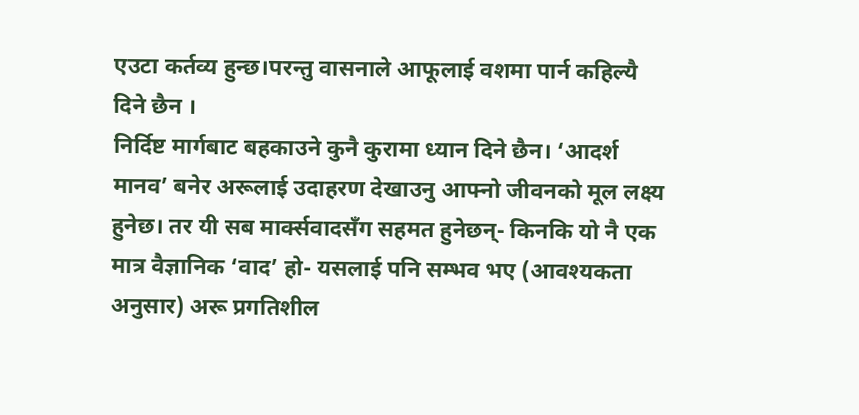एउटा कर्तव्य हुन्छ।परन्तु वासनाले आफूलाई वशमा पार्न कहिल्यै दिने छैन ।
निर्दिष्ट मार्गबाट बहकाउने कुनै कुरामा ध्यान दिने छैन। ‘आदर्श मानव’ बनेर अरूलाई उदाहरण देखाउनु आफ्नो जीवनको मूल लक्ष्य हुनेछ। तर यी सब मार्क्सवादसँग सहमत हुनेछन्- किनकि यो नै एक मात्र वैज्ञानिक ‘वाद’ हो- यसलाई पनि सम्भव भए (आवश्यकता अनुसार) अरू प्रगतिशील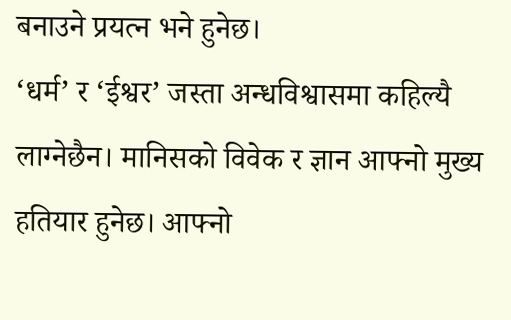बनाउने प्रयत्न भने हुनेछ।
‘धर्म’ र ‘ईश्वर’ जस्ता अन्धविश्वासमा कहिल्यै लाग्नेछैन। मानिसको विवेक र ज्ञान आफ्नो मुख्य हतियार हुनेछ। आफ्नो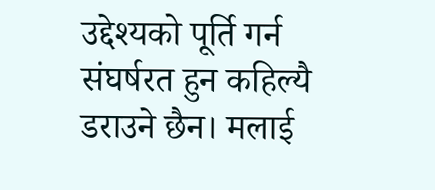उद्देश्यको पूर्ति गर्न संघर्षरत हुन कहिल्यै डराउने छैन। मलाई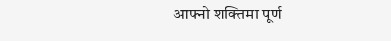आफ्नो शक्तिमा पूर्ण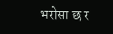भरोसा छ र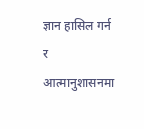ज्ञान हासिल गर्न र आत्मानुशासनमा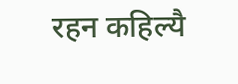रहन कहिल्यै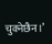चुक्नेछैन।’